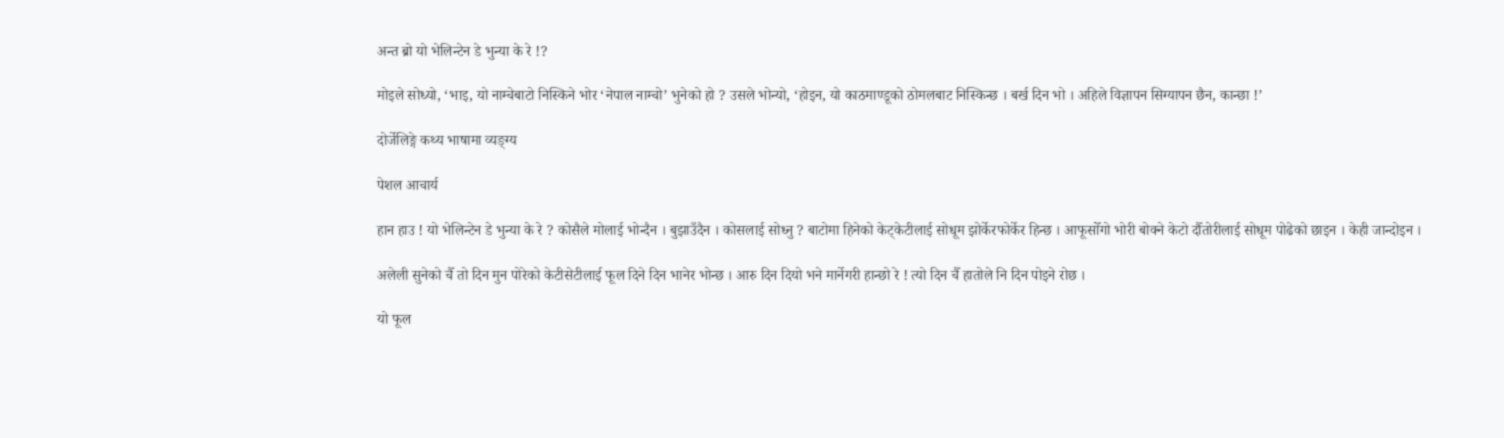अन्त ब्रो यो भेलिन्टेन डे भुन्या के रे !?

मोइले सोध्यो, ‘भाइ, यो नाम्चेबाटो निस्किने भोर ‘नेपाल नाम्चो’ भुनेको हो ? उसले भोन्यो, ‘होइन, यो काठमाण्डूको ठोमलबाट निस्किन्छ । बर्ख दिन भो । अहिले विज्ञापन सिग्यापन छैन, कान्छा !’

दोर्जेलिङ्गे कथ्य भाषामा व्यङ्ग्य

पेशल आचार्य

हान हाउ ! यो भेलिन्टेन डे भुन्या के रे ? कोसैले मोलाई भोन्दैन । बुझाउँदैन । कोसलाई सोध्नु ? बाटोमा हिनेको केट्केटीलाई सोधूम झोर्केरफोर्केर हिन्छ । आफूसोँगो भोरी बोक्ने केटो दौँतोरीलाई सोधूम पोढेको छाइन । केही जान्दोइन ।

अलेली सुनेको चैँ तो दिन मुन पोरेको केटीसेटीलाई फूल दिने दिन भानेर भोन्छ । आरु दिन दियो भने मार्नेगरी हान्छो रे ! त्यो दिन चैँ हातोले नि दिन पोइने रोछ ।

यो फूल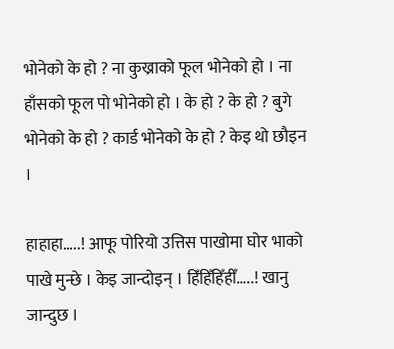भोनेको के हो ? ना कुख्राको फूल भोनेको हो । ना हाँसको फूल पो भोनेको हो । के हो ? के हो ? बुगे भोनेको के हो ? कार्ड भोनेको के हो ? केइ थो छौइन ।

हाहाहा…..! आफू पोरियो उत्तिस पाखोमा घोर भाको पाखे मुन्छे । केइ जान्दोइन् । हिँहिँहिँहीँ…..! खानु जान्दुछ ।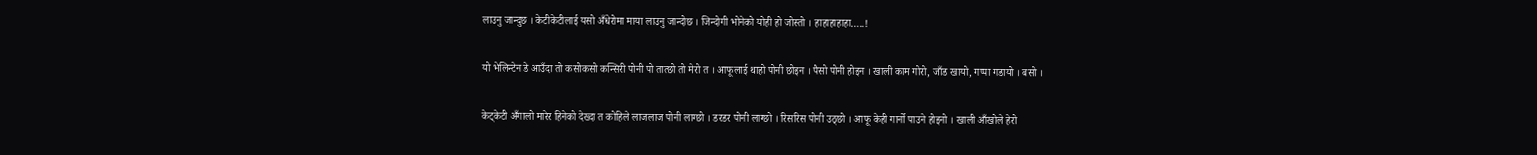लाउनु जान्दुछ । केटीकेटीलाई यसो अँधेरोमा माया लाउनु जान्दोछ । जिन्दोगी भोनेको योही हो जोस्तो । हाहाहाहाहा…..!

यो भेलिन्टेन डे आउँदा तो कसोकसो कन्सिरी पोनी पो तात्छो तो मेरो त । आफूलाई थाहो पोनी छोइन । पैसो पोनी होइन । खाली काम गोरो, जाँड खायो, गप्पा गडायो । बसो ।

केट्केटी अँगालो मारेर हिनेको देख्दा त कोहिले लाजलाज पोनी लाग्छो । डरडर पोनी लाग्छो । रिसरिस पोनी उठ्छो । आफू केही गार्नो पाउने होइनो । खाली आँखोले हेरो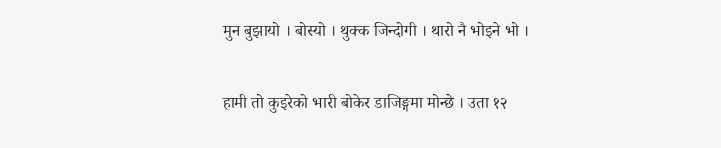मुन बुझायो । बोस्यो । थुक्क जिन्दोगी । थारो नै भोइने भो ।

हामी तो कुइरेको भारी बोकेर डाजिङ्गमा मोन्छे । उता १२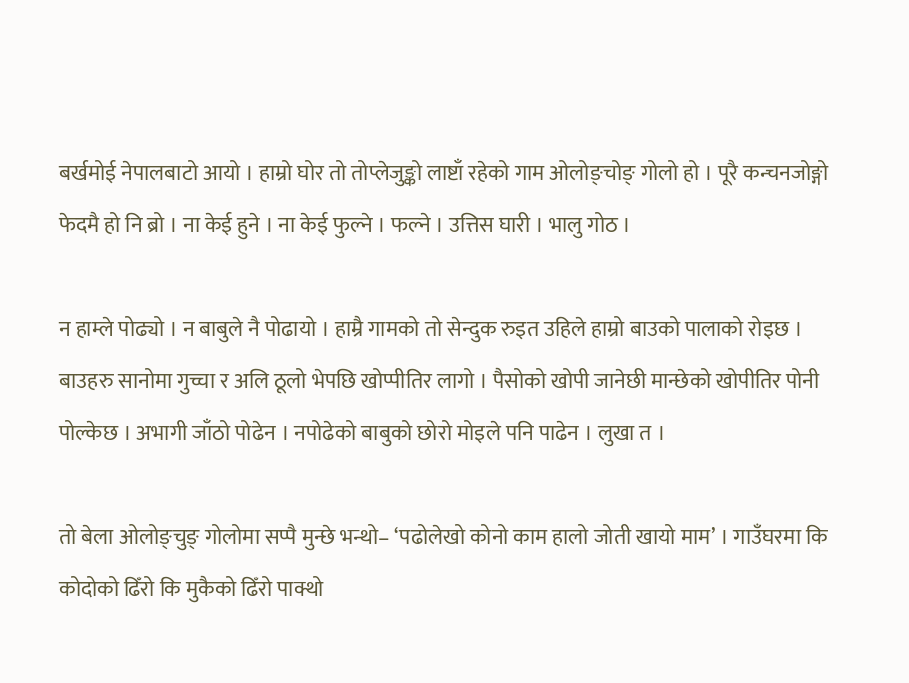बर्खमोई नेपालबाटो आयो । हाम्रो घोर तो तोप्लेजुङ्को लाष्टाँ रहेको गाम ओलोङ्चोङ् गोलो हो । पूरै कन्चनजोङ्गो फेदमै हो नि ब्रो । ना केई हुने । ना केई फुल्ने । फल्ने । उत्तिस घारी । भालु गोठ ।

न हाम्ले पोढ्यो । न बाबुले नै पोढायो । हाम्रै गामको तो सेन्दुक रुइत उहिले हाम्रो बाउको पालाको रोइछ । बाउहरु सानोमा गुच्चा र अलि ठूलो भेपछि खोप्पीतिर लागो । पैसोको खोपी जानेछी मान्छेको खोपीतिर पोनी पोल्केछ । अभागी जाँठो पोढेन । नपोढेको बाबुको छोरो मोइले पनि पाढेन । लुखा त ।

तो बेला ओलोङ्चुङ् गोलोमा सप्पै मुन्छे भन्थो– ‘पढोलेखो कोनो काम हालो जोती खायो माम’ । गाउँघरमा कि कोदोको ढिँरो कि मुकैको ढिँरो पाक्थो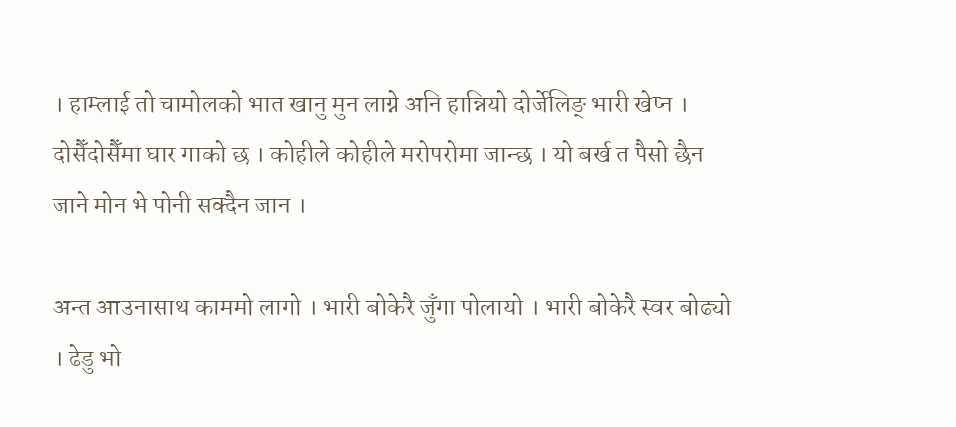। हाम्लाई तो चामोलको भात खानु मुन लाग्ने अनि हान्नियो दोर्जेलिङ् भारी खेप्न । दोसैँदोसैँमा घार गाको छ । कोहीले कोहीले मरोपरोमा जान्छ । यो बर्ख त पैसो छैन जाने मोन भे पोनी सक्दैन जान ।

अन्त आउनासाथ काममो लागो । भारी बोकेरै जुँगा पोलायो । भारी बोकेरै स्वर बोढ्यो । ढेडु भो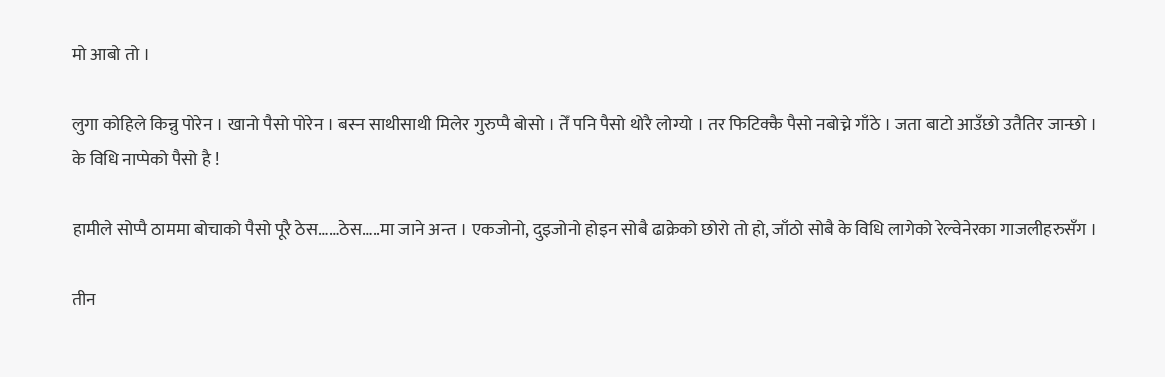मो आबो तो ।

लुगा कोहिले किन्नु पोरेन । खानो पैसो पोरेन । बस्न साथीसाथी मिलेर गुरुप्पै बोसो । तेँ पनि पैसो थोरै लोग्यो । तर फिटिक्कै पैसो नबोच्ने गाँठे । जता बाटो आउँछो उतैतिर जान्छो । के विधि नाप्पेको पैसो है !

हामीले सोप्पै ठाममा बोचाको पैसो पूरै ठेस……ठेस…..मा जाने अन्त । एकजोनो, दुइजोनो होइन सोबै ढाक्रेको छोरो तो हो, जाँठो सोबै के विधि लागेको रेल्वेनेरका गाजलीहरुसँग ।

तीन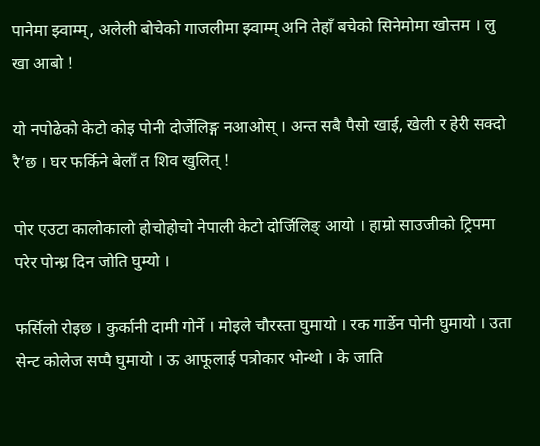पानेमा झ्वाम्म्, अलेली बोचेको गाजलीमा झ्वाम्म् अनि तेहाँ बचेको सिनेमोमा खोत्तम । लु खा आबो !

यो नपोढेको केटो कोइ पोनी दोर्जेलिङ्ग नआओस् । अन्त सबै पैसो खाई, खेली र हेरी सक्दो रै’छ । घर फर्किने बेलाँ त शिव खुलित् !

पोर एउटा कालोकालो होचोहोचो नेपाली केटो दोर्जिलिङ् आयो । हाम्रो साउजीको ट्रिपमा परेर पोन्ध्र दिन जोति घुम्यो ।

फर्सिलो रोइछ । कुर्कानी दामी गोर्ने । मोइले चौरस्ता घुमायो । रक गार्डेन पोनी घुमायो । उता सेन्ट कोलेज सप्पै घुमायो । ऊ आफूलाई पत्रोकार भोन्थो । के जाति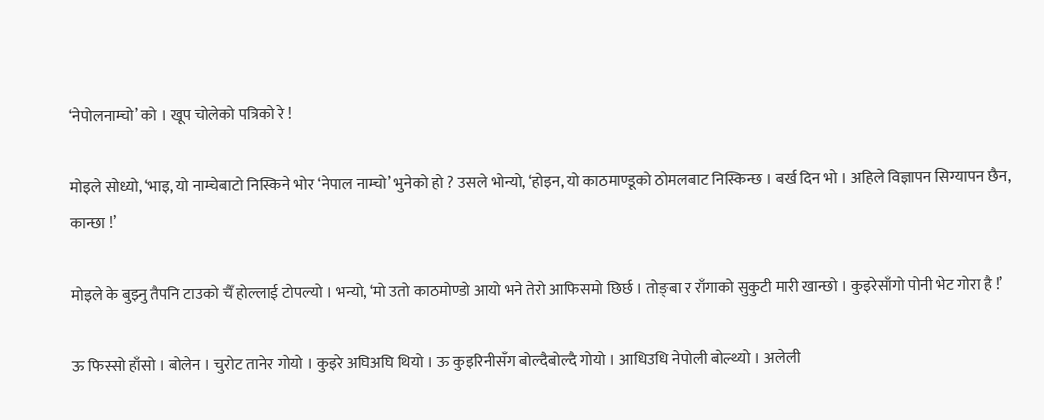‘नेपोलनाम्चो’ को । खूप चोलेको पत्रिको रे !

मोइले सोध्यो, ‘भाइ, यो नाम्चेबाटो निस्किने भोर ‘नेपाल नाम्चो’ भुनेको हो ? उसले भोन्यो, ‘होइन, यो काठमाण्डूको ठोमलबाट निस्किन्छ । बर्ख दिन भो । अहिले विज्ञापन सिग्यापन छैन, कान्छा !’

मोइले के बुझ्नु तैपनि टाउको चैँ होल्लाई टोपल्यो । भन्यो, ‘मो उतो काठमोण्डो आयो भने तेरो आफिसमो छिर्छ । तोङ्बा र राँगाको सुकुटी मारी खान्छो । कुइरेसाँगो पोनी भेट गोरा है !’

ऊ फिस्सो हाँसो । बोलेन । चुरोट तानेर गोयो । कुइरे अघिअघि थियो । ऊ कुइरिनीसँग बोल्दैबोल्दै गोयो । आधिउधि नेपोली बोल्थ्यो । अलेली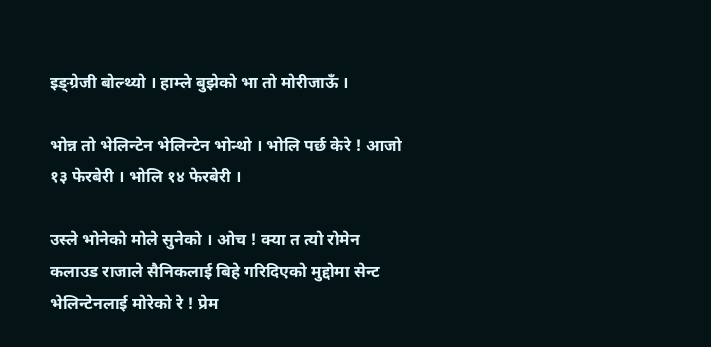इङ्ग्रेजी बोल्थ्यो । हाम्ले बुझेको भा तो मोरीजाऊँ ।

भोन्न तो भेलिन्टेन भेलिन्टेन भोन्थो । भोलि पर्छ केरे ! आजो १३ फेरबेरी । भोलि १४ फेरबेरी ।

उस्ले भोनेको मोले सुनेको । ओच ! क्या त त्यो रोमेन कलाउड राजाले सैनिकलाई बिहे गरिदिएको मुद्दोमा सेन्ट भेलिन्टेनलाई मोरेको रे ! प्रेम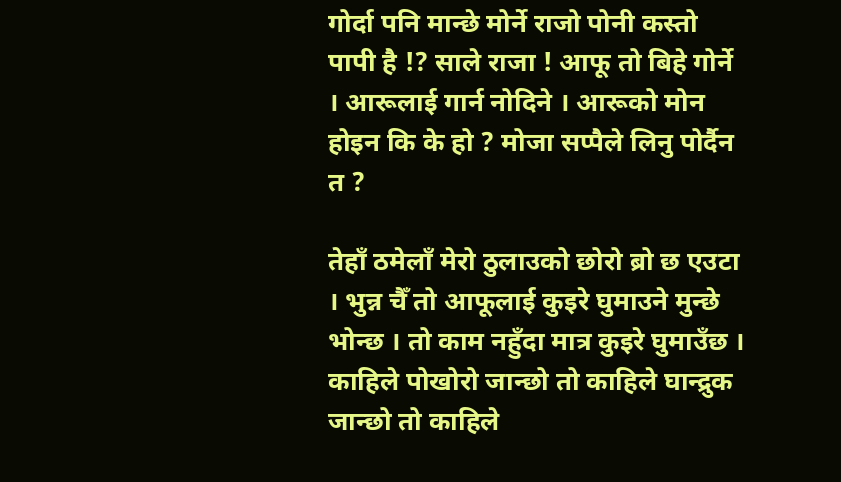गोर्दा पनि मान्छे मोर्ने राजो पोनी कस्तो पापी है !? साले राजा ! आफू तो बिहे गोर्ने । आरूलाई गार्न नोदिने । आरूको मोन होइन कि के हो ? मोजा सप्पैले लिनु पोर्दैन त ?

तेहाँ ठमेलाँ मेरो ठुलाउको छोरो ब्रो छ एउटा । भुन्न चैँ तो आफूलाई कुइरे घुमाउने मुन्छे भोन्छ । तो काम नहुँदा मात्र कुइरे घुमाउँछ । काहिले पोखोरो जान्छो तो काहिले घान्द्रुक जान्छो तो काहिले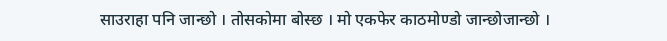साउराहा पनि जान्छो । तोसकोमा बोस्छ । मो एकफेर काठमोण्डो जान्छोजान्छो ।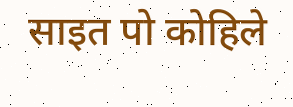साइत पो कोहिले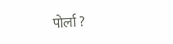पोर्ला ?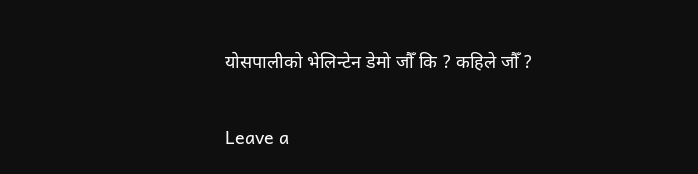योसपालीको भेलिन्टेन डेमो जौँ कि ? कहिले जौँ ?

Leave a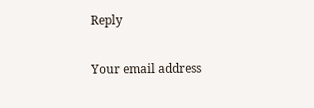Reply

Your email address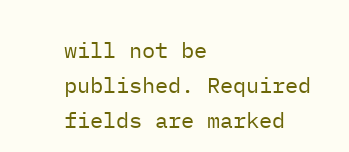will not be published. Required fields are marked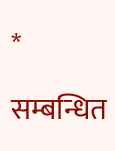*

सम्बन्धित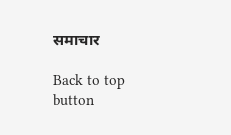समाचार

Back to top button